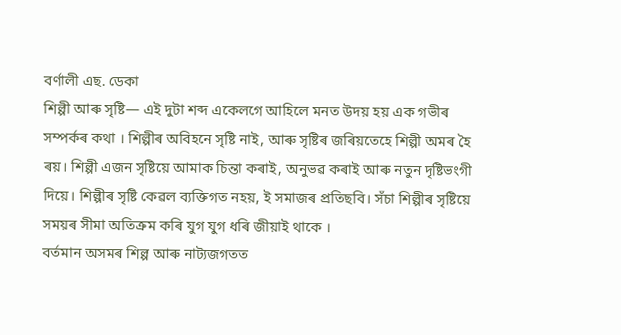বৰ্ণালী এছ. ডেকা
শিল্পী আৰু সৃষ্টি— এই দুটা শব্দ একেলগে আহিলে মনত উদয় হয় এক গভীৰ সম্পৰ্কৰ কথা । শিল্পীৰ অবিহনে সৃষ্টি নাই, আৰু সৃষ্টিৰ জৰিয়তেহে শিল্পী অমৰ হৈ ৰয়। শিল্পী এজন সৃষ্টিয়ে আমাক চিন্তা কৰাই, অনুভৱ কৰাই আৰু নতুন দৃষ্টিভংগী দিয়ে। শিল্পীৰ সৃষ্টি কেৱল ব্যক্তিগত নহয়, ই সমাজৰ প্ৰতিছবি। সঁচা শিল্পীৰ সৃষ্টিয়ে সময়ৰ সীমা অতিক্ৰম কৰি যুগ যুগ ধৰি জীয়াই থাকে ।
বৰ্তমান অসমৰ শিল্প আৰু নাট্যজগতত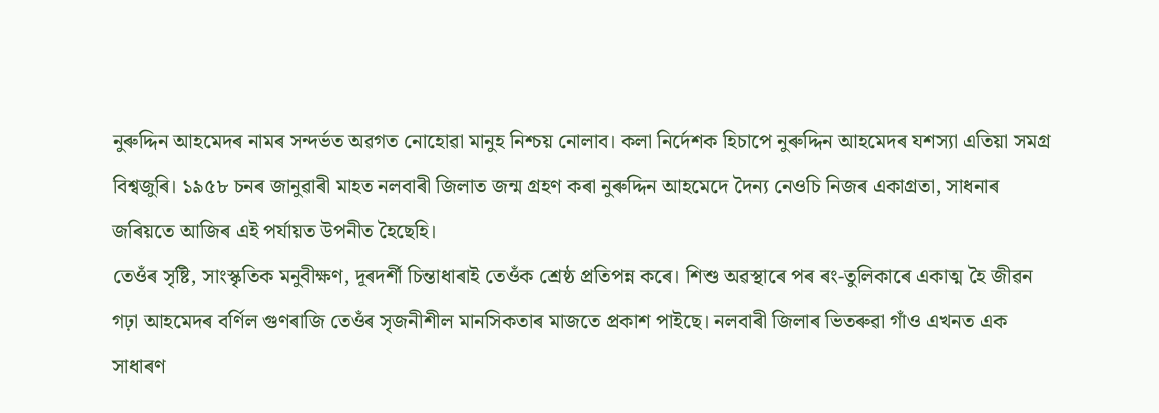নুৰুদ্দিন আহমেদৰ নামৰ সন্দৰ্ভত অৱগত নোহোৱা মানুহ নিশ্চয় নোলাব। কলা নিৰ্দেশক হিচাপে নুৰুদ্দিন আহমেদৰ যশস্যা এতিয়া সমগ্ৰ বিশ্বজুৰি। ১৯৫৮ চনৰ জানুৱাৰী মাহত নলবাৰী জিলাত জন্ম গ্ৰহণ কৰা নুৰুদ্দিন আহমেদে দৈন্য নেওচি নিজৰ একাগ্ৰতা, সাধনাৰ জৰিয়তে আজিৰ এই পৰ্যায়ত উপনীত হৈছেহি।
তেওঁৰ সৃষ্টি, সাংস্কৃতিক মনুবীক্ষণ, দূৰদৰ্শী চিন্তাধাৰাই তেওঁক শ্ৰেষ্ঠ প্ৰতিপন্ন কৰে। শিশু অৱস্থাৰে পৰ ৰং-তুলিকাৰে একাত্ম হৈ জীৱন গঢ়া আহমেদৰ বৰ্ণিল গুণৰাজি তেওঁৰ সৃজনীশীল মানসিকতাৰ মাজতে প্রকাশ পাইছে। নলবাৰী জিলাৰ ভিতৰুৱা গাঁও এখনত এক সাধাৰণ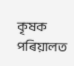কৃষক পৰিয়ালত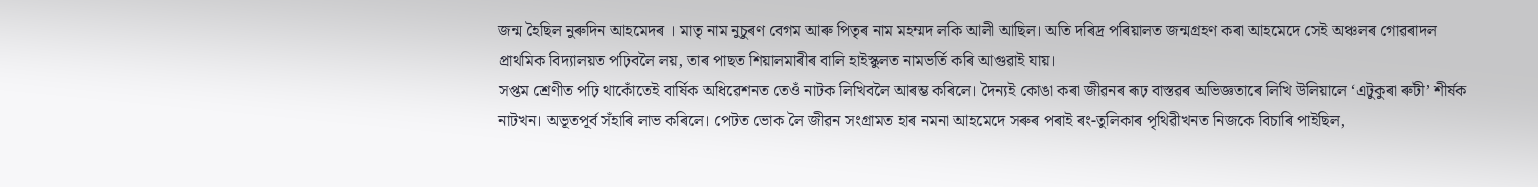জন্ম হৈছিল নুৰুদিন আহমেদৰ । মাতৃ নাম নুচুৰণ বেগম আৰু পিতৃৰ নাম মহম্মদ লকি আলী আছিল। অতি দৰিদ্ৰ পৰিয়ালত জন্মগ্রহণ কৰা আহমেদে সেই অঞ্চলৰ গোৱৰাদল প্রাথমিক বিদ্যালয়ত পঢ়িবলৈ লয়, তাৰ পাছত শিয়ালমাৰীৰ বালি হাইস্কুলত নামভৰ্তি কৰি আগুৱাই যায়।
সপ্তম শ্ৰেণীত পঢ়ি থাকোঁতেই বার্ষিক অধিৱেশনত তেওঁ নাটক লিখিবলৈ আৰম্ভ কৰিলে। দৈন্যই কোঙা কৰা জীৱনৰ ৰূঢ় বাস্তৱৰ অভিজ্ঞতাৰে লিখি উলিয়ালে ‘এটুকুৰা ৰুটী’ শীর্ষক নাটখন। অভূতপূৰ্ব সঁহাৰি লাভ কৰিলে। পেটত ভোক লৈ জীৱন সংগ্ৰামত হাৰ নমনা আহমেদে সৰুৰ পৰাই ৰং-তুলিকাৰ পৃথিৱীখনত নিজকে বিচাৰি পাইছিল,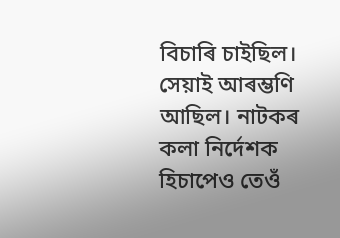বিচাৰি চাইছিল। সেয়াই আৰম্ভণি আছিল। নাটকৰ কলা নিৰ্দেশক হিচাপেও তেওঁ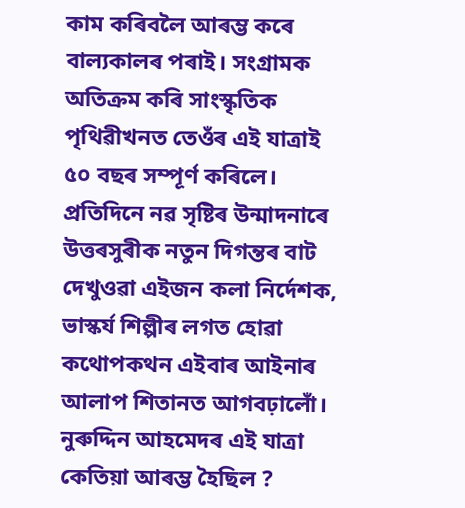কাম কৰিবলৈ আৰম্ভ কৰে বাল্যকালৰ পৰাই। সংগ্রামক অতিক্ৰম কৰি সাংস্কৃতিক পৃথিৱীখনত তেওঁৰ এই যাত্ৰাই ৫০ বছৰ সম্পূৰ্ণ কৰিলে।
প্রতিদিনে নৱ সৃষ্টিৰ উন্মাদনাৰে উত্তৰসুৰীক নতুন দিগন্তৰ বাট দেখুওৱা এইজন কলা নির্দেশক, ভাস্কর্য শিল্পীৰ লগত হোৱা কথোপকথন এইবাৰ আইনাৰ আলাপ শিতানত আগবঢ়ালোঁ।
নুৰুদ্দিন আহমেদৰ এই যাত্ৰা কেতিয়া আৰম্ভ হৈছিল ?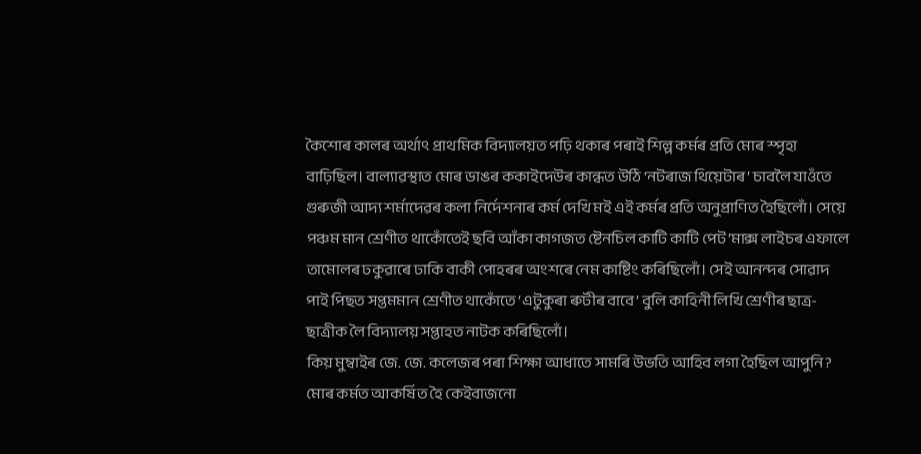কৈশোৰ কালৰ অৰ্থাৎ প্ৰাথমিক বিদ্যালয়ত পঢ়ি থকাৰ পৰাই শিল্প কৰ্মৰ প্ৰতি মোৰ স্পৃহা বাঢ়িছিল। বাল্যাৱস্থাত মোৰ ডাঙৰ ককাইদেউৰ কান্ধত উঠি ‘নটৰাজ থিয়েটাৰ’ চাবলৈ যাওঁতে গুৰুজী আদ্য শৰ্মাদেৱৰ কলা নিৰ্দেশনাৰ কৰ্ম দেখি মই এই কৰ্মৰ প্ৰতি অনুপ্রাণিত হৈছিলোঁ। সেয়ে পঞ্চম মান শ্ৰেণীত থাকোঁতেই ছবি আঁকা কাগজত ষ্টেনচিল কাটি কাটি পেট’মাক্স লাইচৰ এফালে তামোলৰ ঢকুৱাৰে ঢাকি বাকী পোহৰৰ অংশৰে নেম কাষ্টিং কৰিছিলোঁ। সেই আনন্দৰ সোৱাদ পাই পিছত সপ্তমমান শ্ৰেণীত থাকোঁতে ‘এটুকুৰা ৰুটীৰ বাবে’ বুলি কাহিনী লিখি শ্ৰেণীৰ ছাত্ৰ-ছাত্ৰীক লৈ বিদ্যালয় সপ্তাহত নাটক কৰিছিলোঁ।
কিয় মুম্বাইৰ জে. জে. কলেজৰ পৰা শিক্ষা আধাতে সামৰি উভতি আহিব লগা হৈছিল আপুনি?
মোৰ কৰ্মত আকৰ্ষিত হৈ কেইবাজনো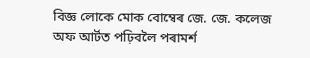বিজ্ঞ লোকে মোক বোম্বেৰ জে. জে. কলেজ অফ আৰ্টত পঢ়িবলৈ পৰামৰ্শ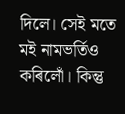দিলে। সেই মতে মই নামভৰ্তিও কৰিলোঁ। কিন্তু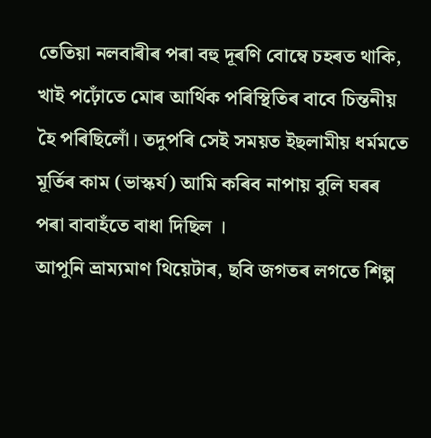তেতিয়া নলবাৰীৰ পৰা বহু দূৰণি বোম্বে চহৰত থাকি, খাই পঢ়োঁতে মোৰ আর্থিক পৰিস্থিতিৰ বাবে চিন্তনীয় হৈ পৰিছিলোঁ। তদুপৰি সেই সময়ত ইছলামীয় ধর্মমতে মূৰ্তিৰ কাম (ভাস্কৰ্য) আমি কৰিব নাপায় বুলি ঘৰৰ পৰা বাবাহঁতে বাধা দিছিল ।
আপুনি ভ্রাম্যমাণ থিয়েটাৰ, ছবি জগতৰ লগতে শিল্প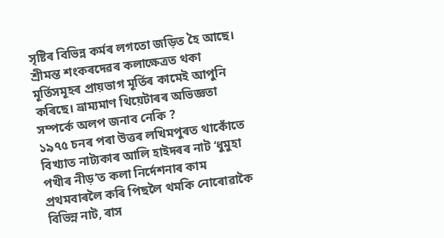সৃষ্টিৰ বিভিন্ন কৰ্মৰ লগতো জড়িত হৈ আছে। শ্ৰীমন্ত শংকৰদেৱৰ কলাক্ষেত্ৰত থকা মূৰ্তিসমূহৰ প্ৰায়ভাগ মূৰ্তিৰ কামেই আপুনি কৰিছে। ভ্রাম্যমাণ থিয়েটাৰৰ অভিজ্ঞতা সম্পৰ্কে অলপ জনাব নেকি ?
১৯৭৫ চনৰ পৰা উত্তৰ লখিমপুৰত থাকোঁতে বিখ্যাত নাট্যকাৰ আলি হাইদৰৰ নাট ‘ধুমুহা পখীৰ নীড়’ত কলা নিৰ্দেশনাৰ কাম প্ৰথমবাৰলৈ কৰি পিছলৈ থমকি নোৰোৱাকৈ বিভিন্ন নাট, ৰাস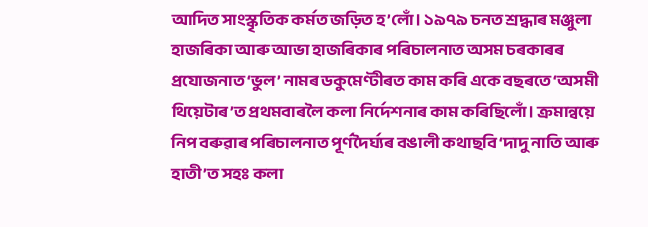আদিত সাংস্কৃতিক কর্মত জড়িত হ’লোঁ। ১৯৭৯ চনত শ্ৰদ্ধাৰ মঞ্জুলা হাজৰিকা আৰু আভা হাজৰিকাৰ পৰিচালনাত অসম চৰকাৰৰ প্রযোজনাত ‘ভুল’ নামৰ ডকুমেণ্টীৰত কাম কৰি একে বছৰতে ‘অসমী থিয়েটাৰ’ত প্ৰথমবাৰলৈ কলা নিৰ্দেশনাৰ কাম কৰিছিলোঁ। ক্ৰমান্বয়ে নিপ বৰুৱাৰ পৰিচালনাত পূর্ণদৈৰ্ঘ্যৰ বঙালী কথাছবি ‘দাদু নাতি আৰু হাতী’ত সহঃ কলা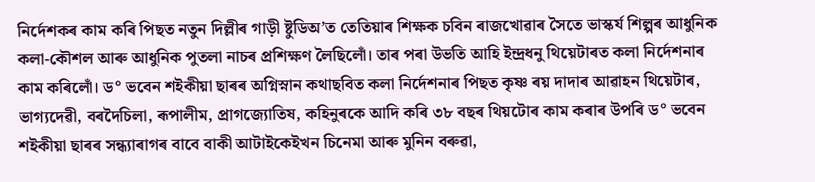নিৰ্দেশকৰ কাম কৰি পিছত নতুন দিল্লীৰ গাড়ী ষ্টুডিঅ’ত তেতিয়াৰ শিক্ষক চবিন ৰাজখোৱাৰ সৈতে ভাস্কর্য শিল্পৰ আধুনিক কলা-কৌশল আৰু আধুনিক পুতলা নাচৰ প্ৰশিক্ষণ লৈছিলোঁ। তাৰ পৰা উভতি আহি ইন্দ্ৰধনু থিয়েটাৰত কলা নিৰ্দেশনাৰ কাম কৰিলোঁ। ড° ভবেন শইকীয়া ছাৰৰ অগ্নিস্নান কথাছবিত কলা নিৰ্দেশনাৰ পিছত কৃষ্ণ ৰয় দাদাৰ আৱাহন থিয়েটাৰ, ভাগ্যদেৱী, বৰদৈচিলা, ৰূপালীম, প্ৰাগজ্যোতিষ, কহিনুৰকে আদি কৰি ৩৮ বছৰ থিয়টোৰ কাম কৰাৰ উপৰি ড° ভবেন শইকীয়া ছাৰৰ সন্ধ্যাৰাগৰ বাবে বাকী আটাইকেইখন চিনেমা আৰু মুনিন বৰুৱা,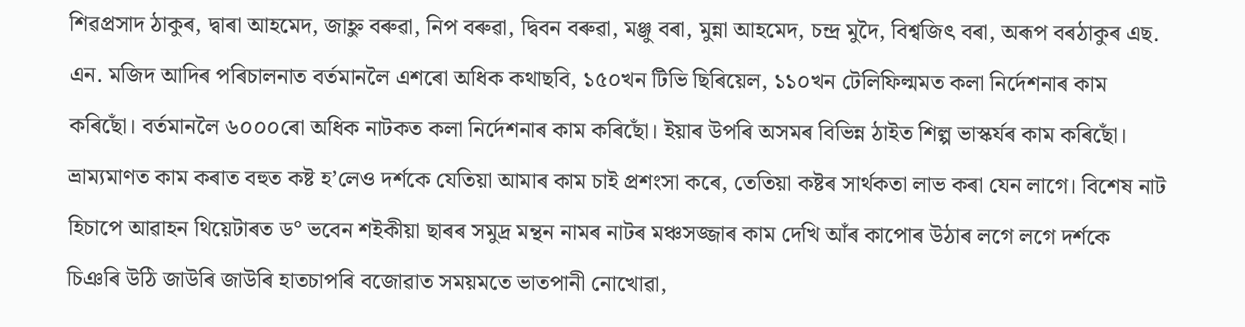শিৱপ্ৰসাদ ঠাকুৰ, দ্বাৰা আহমেদ, জাহ্নু বৰুৱা, নিপ বৰুৱা, দ্বিবন বৰুৱা, মঞ্জু বৰা, মুন্না আহমেদ, চন্দ্ৰ মুদৈ, বিশ্বজিৎ বৰা, অৰূপ বৰঠাকুৰ এছ. এন. মজিদ আদিৰ পৰিচালনাত বৰ্তমানলৈ এশৰো অধিক কথাছবি, ১৫০খন টিভি ছিৰিয়েল, ১১০খন টেলিফিল্মমত কলা নিৰ্দেশনাৰ কাম কৰিছোঁ। বৰ্তমানলৈ ৬০০০ৰো অধিক নাটকত কলা নিৰ্দেশনাৰ কাম কৰিছোঁ। ইয়াৰ উপৰি অসমৰ বিভিন্ন ঠাইত শিল্প ভাস্কৰ্যৰ কাম কৰিছোঁ। ভ্ৰাম্যমাণত কাম কৰাত বহুত কষ্ট হ’লেও দর্শকে যেতিয়া আমাৰ কাম চাই প্ৰশংসা কৰে, তেতিয়া কষ্টৰ সাৰ্থকতা লাভ কৰা যেন লাগে। বিশেষ নাট হিচাপে আৱাহন থিয়েটাৰত ড° ভবেন শইকীয়া ছাৰৰ সমুদ্র মন্থন নামৰ নাটৰ মঞ্চসজ্জাৰ কাম দেখি আঁৰ কাপোৰ উঠাৰ লগে লগে দৰ্শকে চিঞৰি উঠি জাউৰি জাউৰি হাতচাপৰি বজোৱাত সময়মতে ভাতপানী নোখোৱা,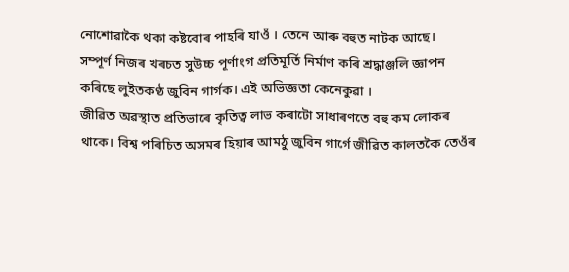নোশোৱাকৈ থকা কষ্টবোৰ পাহৰি যাওঁ । তেনে আৰু বহুত নাটক আছে।
সম্পূৰ্ণ নিজৰ খৰচত সুউচ্চ পূৰ্ণাংগ প্রতিমূর্তি নির্মাণ কৰি শ্ৰদ্ধাঞ্জলি জ্ঞাপন কৰিছে লুইতকণ্ঠ জুবিন গাৰ্গক। এই অভিজ্ঞতা কেনেকুৱা ।
জীৱিত অৱস্থাত প্ৰতিভাৰে কৃতিত্ব লাভ কৰাটো সাধাৰণতে বহু কম লোকৰ থাকে। বিশ্ব পৰিচিত অসমৰ হিয়াৰ আমঠু জুবিন গাৰ্গে জীৱিত কালতকৈ তেওঁৰ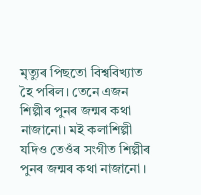মৃত্যুৰ পিছতো বিশ্ববিখ্যাত হৈ পৰিল। তেনে এজন শিল্পীৰ পুনৰ জন্মৰ কথা নাজানো। মই কলাশিল্পী যদিও তেওঁৰ সংগীত শিল্পীৰ পুনৰ জন্মৰ কথা নাজানো ।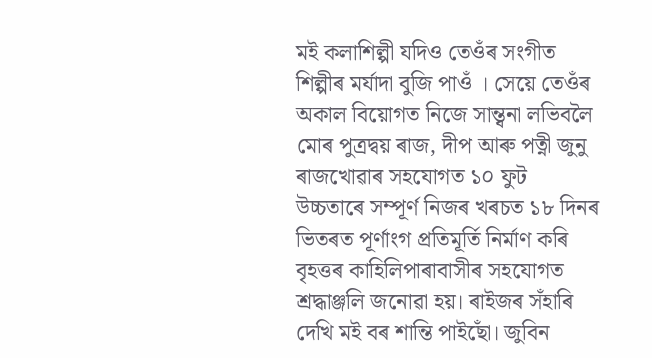মই কলাশিল্পী যদিও তেওঁৰ সংগীত শিল্পীৰ মৰ্যাদা বুজি পাওঁ । সেয়ে তেওঁৰ অকাল বিয়োগত নিজে সান্ত্বনা লভিবলৈ মোৰ পুত্রদ্বয় ৰাজ, দীপ আৰু পত্নী জুনু ৰাজখোৱাৰ সহযোগত ১০ ফুট উচ্চতাৰে সম্পূৰ্ণ নিজৰ খৰচত ১৮ দিনৰ ভিতৰত পূৰ্ণাংগ প্ৰতিমূৰ্তি নিৰ্মাণ কৰি বৃহত্তৰ কাহিলিপাৰাবাসীৰ সহযোগত শ্রদ্ধাঞ্জলি জনোৱা হয়। ৰাইজৰ সঁহাৰি দেখি মই বৰ শান্তি পাইছোঁ। জুবিন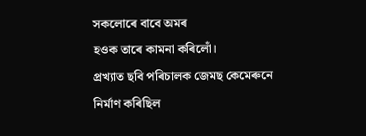সকলোৰে বাবে অমৰ
হওক তাৰে কামনা কৰিলোঁ।
প্ৰখ্যাত ছবি পৰিচালক জেমছ কেমেৰুনে নিৰ্মাণ কৰিছিল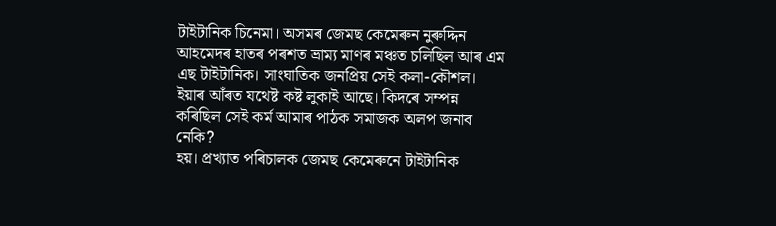টাইটানিক চিনেমা। অসমৰ জেমছ কেমেৰুন নুৰুদ্দিন আহমেদৰ হাতৰ পৰশত ভ্ৰাম্য মাণৰ মঞ্চত চলিছিল আৰ এম এছ টাইটানিক। সাংঘাতিক জনপ্রিয় সেই কলা-কৌশল। ইয়াৰ আঁৰত যথেষ্ট কষ্ট লুকাই আছে। কিদৰে সম্পন্ন কৰিছিল সেই কৰ্ম আমাৰ পাঠক সমাজক অলপ জনাব নেকি?
হয়। প্রখ্যাত পৰিচালক জেমছ কেমেৰুনে টাইটানিক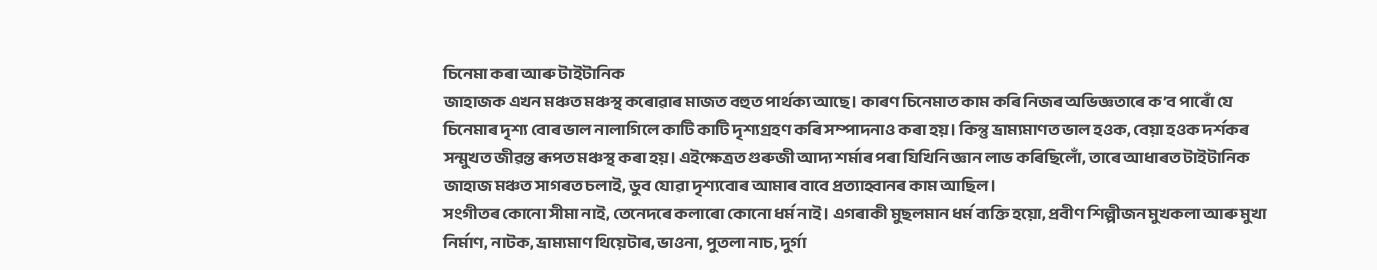চিনেমা কৰা আৰু টাইটানিক
জাহাজক এখন মঞ্চত মঞ্চস্থ কৰোৱাৰ মাজত বহুত পার্থক্য আছে। কাৰণ চিনেমাত কাম কৰি নিজৰ অভিজ্ঞতাৰে ক’ব পাৰোঁ যে চিনেমাৰ দৃশ্য বোৰ ভাল নালাগিলে কাটি কাটি দৃশ্যগ্ৰহণ কৰি সম্পাদনাও কৰা হয়। কিন্তু ভ্ৰাম্যমাণত ভাল হওক, বেয়া হওক দৰ্শকৰ সন্মুখত জীৱন্ত ৰূপত মঞ্চস্থ কৰা হয়। এইক্ষেত্ৰত গুৰুজী আদ্য শৰ্মাৰ পৰা যিখিনি জ্ঞান লাভ কৰিছিলোঁ, তাৰে আধাৰত টাইটানিক জাহাজ মঞ্চত সাগৰত চলাই, ডুব যোৱা দৃশ্যবোৰ আমাৰ বাবে প্ৰত্যাহ্বানৰ কাম আছিল।
সংগীতৰ কোনো সীমা নাই, তেনেদৰে কলাৰো কোনো ধৰ্ম নাই। এগৰাকী মুছলমান ধর্ম ব্যক্তি হয়ো, প্রবীণ শিল্পীজন মুখকলা আৰু মুখা নির্মাণ, নাটক, ভ্রাম্যমাণ থিয়েটাৰ, ভাওনা, পুতলা নাচ, দুর্গা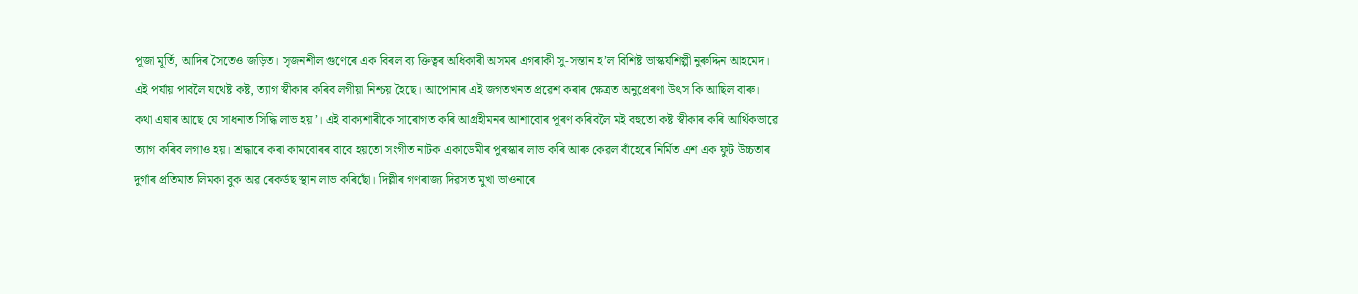পূজা মূৰ্তি, আদিৰ সৈতেও জড়িত। সৃজনশীল গুণেৰে এক বিৰল ব্য ক্তিত্বৰ অধিকাৰী অসমৰ এগৰাকী সু-সন্তান হ’ল বিশিষ্ট ভাস্কর্যশিল্পী নুৰুদ্দিন আহমেদ। এই পর্যায় পাবলৈ যথেষ্ট কষ্ট, ত্যাগ স্বীকাৰ কৰিব লগীয়া নিশ্চয় হৈছে। আপোনাৰ এই জগতখনত প্ৰৱেশ কৰাৰ ক্ষেত্ৰত অনুপ্ৰেৰণা উৎস কি আছিল বাৰু।
কথা এষাৰ আছে যে সাধনাত সিদ্ধি লাভ হয়’। এই বাক্যশাৰীকে সাৰোগত কৰি আগ্ৰহীমনৰ আশাবোৰ পূৰণ কৰিবলৈ মই বহুতো কষ্ট স্বীকাৰ কৰি আৰ্থিকভাৱে ত্যাগ কৰিব লগাও হয়। শ্ৰদ্ধাৰে কৰা কামবোৰৰ বাবে হয়তো সংগীত নাটক একাডেমীৰ পুৰস্কাৰ লাভ কৰি আৰু কেৱল বাঁহেৰে নিৰ্মিত এশ এক ফুট উচ্চতাৰ দুৰ্গাৰ প্ৰতিমাত লিমকা বুক অৱ ৰেকৰ্ডছ স্থান লাভ কৰিছোঁ। দিল্লীৰ গণৰাজ্য দিৱসত মুখা ভাওনাৰে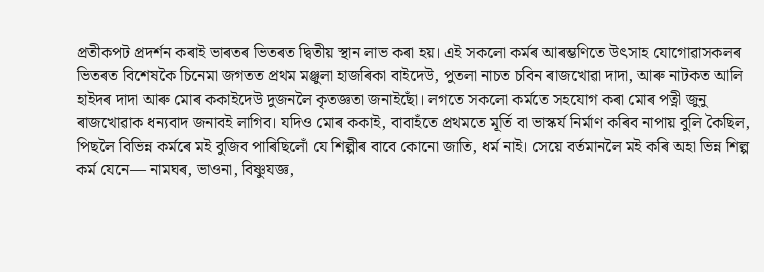প্ৰতীকপট প্ৰদৰ্শন কৰাই ভাৰতৰ ভিতৰত দ্বিতীয় স্থান লাভ কৰা হয়। এই সকলো কৰ্মৰ আৰম্ভণিতে উৎসাহ যোগোৱাসকলৰ ভিতৰত বিশেষকৈ চিনেমা জগতত প্রথম মঞ্জুলা হাজৰিকা বাইদেউ, পুতলা নাচত চবিন ৰাজখোৱা দাদা, আৰু নাটকত আলি হাইদৰ দাদা আৰু মোৰ ককাইদেউ দুজনলৈ কৃতজ্ঞতা জনাইছোঁ। লগতে সকলো কর্মতে সহযোগ কৰা মোৰ পত্নী জুনু ৰাজখোৱাক ধন্যবাদ জনাবই লাগিব। যদিও মোৰ ককাই, বাবাহঁতে প্রথমতে মূর্তি বা ভাস্কর্য নির্মাণ কৰিব নাপায় বুলি কৈছিল, পিছলৈ বিভিন্ন কৰ্মৰে মই বুজিব পাৰিছিলোঁ যে শিল্পীৰ বাবে কোনো জাতি, ধর্ম নাই। সেয়ে বৰ্তমানলৈ মই কৰি অহা ভিন্ন শিল্প কর্ম যেনে— নামঘৰ, ভাওনা, বিষ্ণুযজ্ঞ,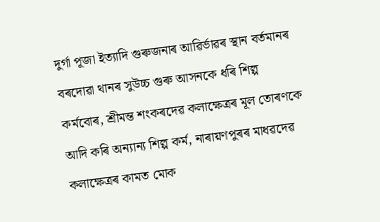দুর্গা পূজা ইত্যাদি গুৰুজনাৰ আৱিৰ্ভাৱৰ স্থান বৰ্তমানৰ বৰদোৱা থানৰ সুউচ্চ গুৰু আসনকে ধৰি শিল্প কৰ্মবোৰ, শ্ৰীমন্ত শংকৰদেৱ কলাক্ষেত্ৰৰ মূল তোৰণকে আদি কৰি অন্যান্য শিল্প কর্ম, নাৰায়ণপুৰৰ মাধৱদেৱ কলাক্ষেত্ৰৰ কামত মোক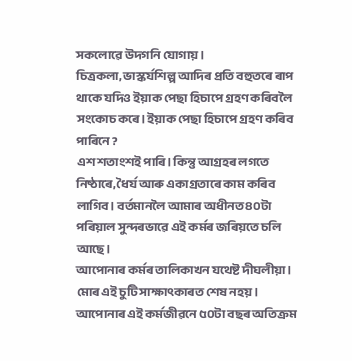সকলোৱে উদগনি যোগায়।
চিত্রকলা, ভাস্কর্যশিল্প আদিৰ প্ৰতি বহুতৰে ৰাপ থাকে যদিও ইয়াক পেছা হিচাপে গ্ৰহণ কৰিবলৈ সংকোচ কৰে। ইয়াক পেছা হিচাপে গ্ৰহণ কৰিব পাৰিনে ?
এশ শতাংশই পাৰি। কিন্তু আগ্ৰহৰ লগতে নিষ্ঠাৰে, ধৈৰ্য আৰু একাগ্ৰতাৰে কাম কৰিব লাগিব। বৰ্তমানলৈ আমাৰ অধীনত ৪০টা পৰিয়াল সুন্দৰভাৱে এই কৰ্মৰ জৰিয়তে চলি আছে।
আপোনাৰ কৰ্মৰ তালিকাখন যথেষ্ট দীঘলীয়া। মোৰ এই চুটি সাক্ষাৎকাৰত শেষ নহয়। আপোনাৰ এই কৰ্মজীৱনে ৫০টা বছৰ অতিক্ৰম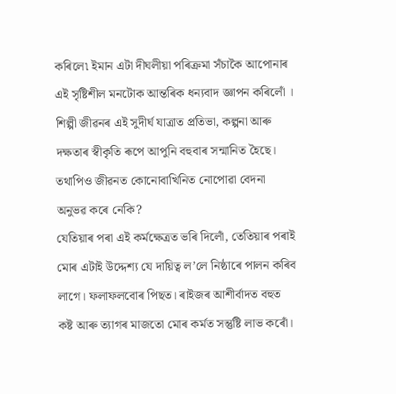কৰিলে৷ ইমান এটা দীঘলীয়া পৰিক্ৰমা সঁচাকৈ আপোনাৰ এই সৃষ্টিশীল মনটোক আন্তৰিক ধন্যবাদ জ্ঞাপন কৰিলোঁ । শিল্পী জীৱনৰ এই সুদীর্ঘ যাত্ৰাত প্রতিভা, কল্পনা আৰু দক্ষতাৰ স্বীকৃতি ৰূপে আপুনি বহুবাৰ সন্মানিত হৈছে। তথাপিও জীৱনত কোনোবাখিনিত নোপোৱা বেদনা অনুভৱ কৰে নেকি?
যেতিয়াৰ পৰা এই কৰ্মক্ষেত্ৰত ভৰি দিলোঁ, তেতিয়াৰ পৰাই মোৰ এটাই উদ্দেশ্য যে দায়িত্ব ল’লে নিষ্ঠাৰে পালন কৰিব লাগে। ফলাফলবোৰ পিছত। ৰাইজৰ আশীৰ্বাদত বহুত কষ্ট আৰু ত্যাগৰ মাজতো মোৰ কৰ্মত সন্তুষ্টি লাভ কৰোঁ।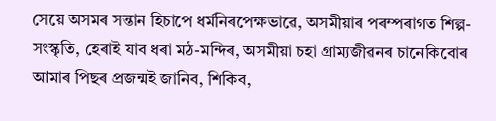সেয়ে অসমৰ সন্তান হিচাপে ধৰ্মনিৰপেক্ষভাৱে, অসমীয়াৰ পৰম্পৰাগত শিল্প- সংস্কৃতি, হেৰাই যাব ধৰা মঠ-মন্দিৰ, অসমীয়া চহা গ্রাম্যজীৱনৰ চানেকিবোৰ আমাৰ পিছৰ প্ৰজন্মই জানিব, শিকিব,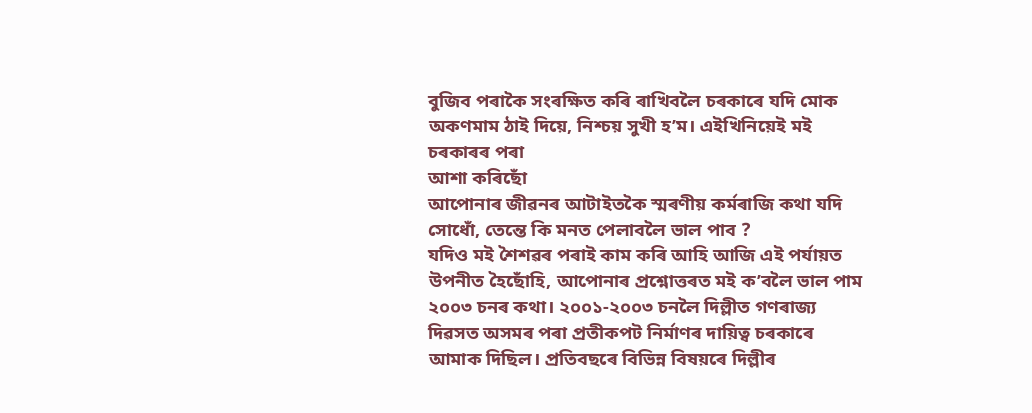বুজিব পৰাকৈ সংৰক্ষিত কৰি ৰাখিবলৈ চৰকাৰে যদি মোক অকণমাম ঠাই দিয়ে, নিশ্চয় সুখী হ’ম। এইখিনিয়েই মই চৰকাৰৰ পৰা
আশা কৰিছোঁ
আপোনাৰ জীৱনৰ আটাইতকৈ স্মৰণীয় কৰ্মৰাজি কথা যদি সোধোঁ, তেন্তে কি মনত পেলাবলৈ ভাল পাব ?
যদিও মই শৈশৱৰ পৰাই কাম কৰি আহি আজি এই পৰ্যায়ত উপনীত হৈছোঁহি, আপোনাৰ প্রশ্নোত্তৰত মই ক’বলৈ ভাল পাম ২০০৩ চনৰ কথা। ২০০১-২০০৩ চনলৈ দিল্লীত গণৰাজ্য দিৱসত অসমৰ পৰা প্ৰতীকপট নিৰ্মাণৰ দায়িত্ব চৰকাৰে আমাক দিছিল। প্রতিবছৰে বিভিন্ন বিষয়ৰে দিল্লীৰ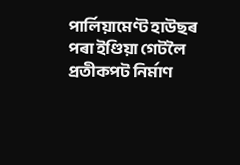পাৰ্লিয়ামেণ্ট হাউছৰ পৰা ইণ্ডিয়া গেটলৈ প্রতীকপট নিৰ্মাণ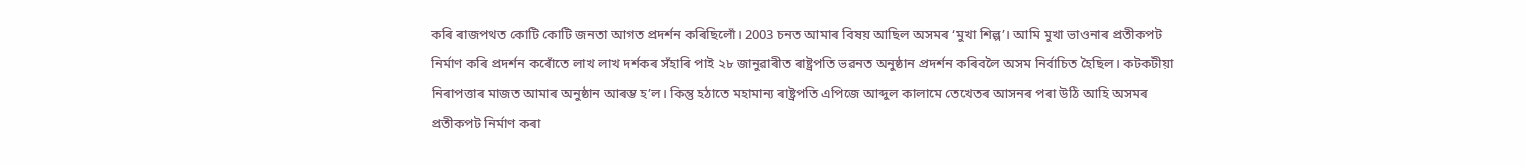কৰি ৰাজপথত কোটি কোটি জনতা আগত প্ৰদৰ্শন কৰিছিলোঁ। 2003 চনত আমাৰ বিষয় আছিল অসমৰ ‘মুখা শিল্প’। আমি মুখা ভাওনাৰ প্রতীকপট নিৰ্মাণ কৰি প্ৰদৰ্শন কৰোঁতে লাখ লাখ দৰ্শকৰ সঁহাৰি পাই ২৮ জানুৱাৰীত ৰাষ্ট্ৰপতি ভৱনত অনুষ্ঠান প্রদর্শন কৰিবলৈ অসম নিৰ্বাচিত হৈছিল। কটকটীয়া নিৰাপত্তাৰ মাজত আমাৰ অনুষ্ঠান আৰম্ভ হ’ল। কিন্তু হঠাতে মহামান্য ৰাষ্ট্ৰপতি এপিজে আব্দুল কালামে তেখেতৰ আসনৰ পৰা উঠি আহি অসমৰ প্রতীকপট নিৰ্মাণ কৰা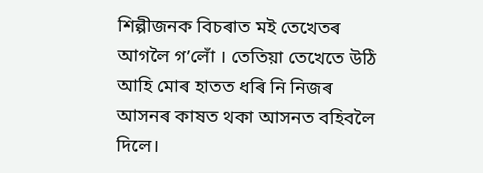শিল্পীজনক বিচৰাত মই তেখেতৰ আগলৈ গ’লোঁ । তেতিয়া তেখেতে উঠি আহি মোৰ হাতত ধৰি নি নিজৰ আসনৰ কাষত থকা আসনত বহিবলৈ দিলে।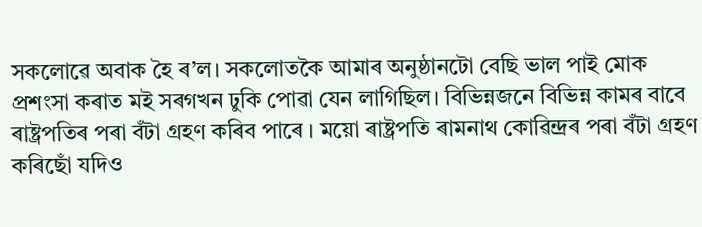সকলোৱে অবাক হৈ ৰ’ল। সকলোতকৈ আমাৰ অনুষ্ঠানটো বেছি ভাল পাই মোক প্ৰশংসা কৰাত মই সৰগখন ঢুকি পোৱা যেন লাগিছিল। বিভিন্নজনে বিভিন্ন কামৰ বাবে ৰাষ্ট্ৰপতিৰ পৰা বঁটা গ্ৰহণ কৰিব পাৰে । ময়ো ৰাষ্ট্ৰপতি ৰামনাথ কোৱিন্দ্ৰৰ পৰা বঁটা গ্ৰহণ কৰিছোঁ যদিও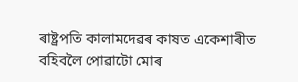ৰাষ্ট্ৰপতি কালামদেৱৰ কাষত একেশাৰীত বহিবলৈ পোৱাটো মোৰ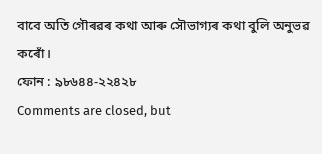বাবে অতি গৌৰৱৰ কথা আৰু সৌভাগ্যৰ কথা বুলি অনুভৱ কৰোঁ।
ফোন : ৯৮৬৪৪-২২৪২৮
Comments are closed, but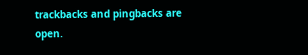trackbacks and pingbacks are open.